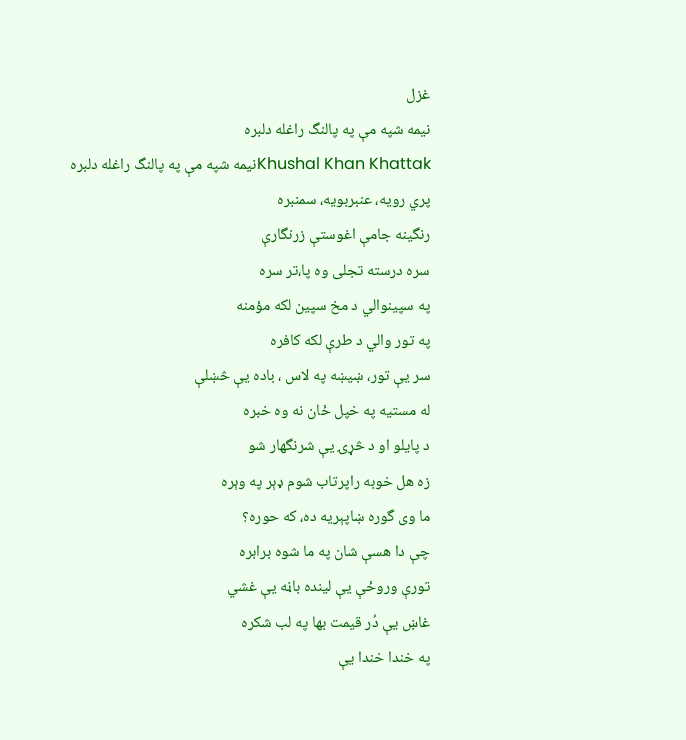غزل
نيمه شپه مې په پالنگ راغله دلبره
Khushal Khan Khattakنيمه شپه مې په پالنگ راغله دلبره
پري رويه، عنبربويه، سمنبره
رنگينه جامې اغوستې زرنگارې
سره درسته تجلی وه پا،تر سره
په سپينوالي د مخ سپين لکه مؤمنه
په تور والي د طرې لکه کافره
سر يې تور، ښيښه په لاس ، باده يې څښلې
له مستيه په خپل ځان نه وه خبره
د پايلو او د څړۍ يې شرنگهار شو
زه هل خوبه راپرتاب شوم ډېر په وېره
ما وی گوره ښاپېريه ده، که حوره؟
چې دا هسې شان په ما شوه برابره
تورې وروځې يې لينده باڼه يې غشي
غاښ يې دُر قيمت بها په لب شکره
په خندا خندا يې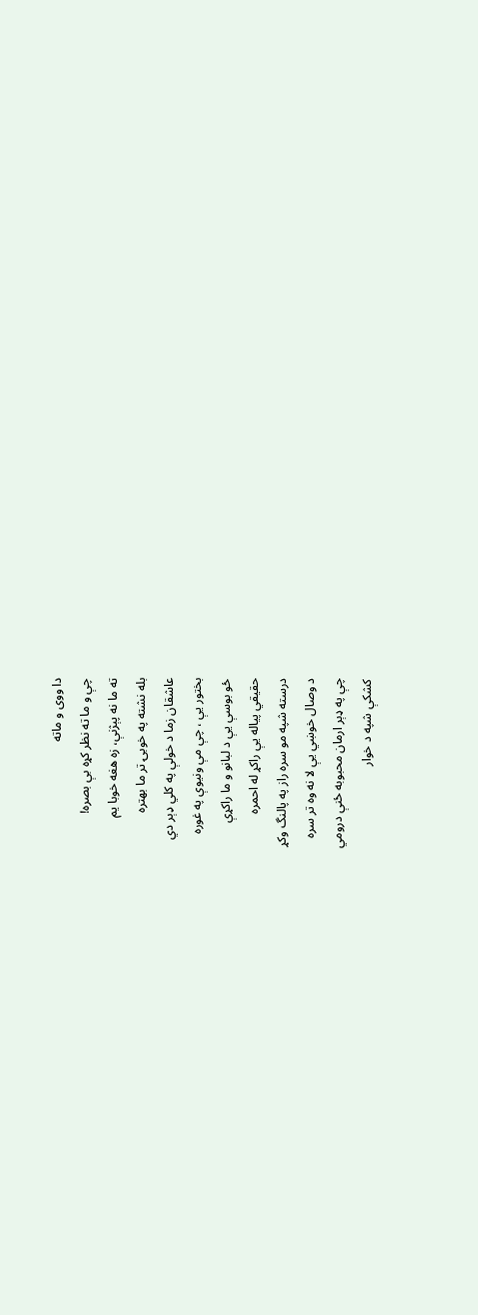دا ووی و ماته
چې و ما ته نظر کړه بې بصره!
ته ما نه پېژنې، زه هغه خوبا يم
بله نشته په خوبۍ تر ما بهتره
عاشقان زما د خولې په کلي ډېر دي
بختور يې ، چې مې ونيوې په غوره
ځو بوسې يې د لبانو و ما راکړې
حقيقي پياله يې راکړ له احمره
درسته شپه مو سره راز په پالنگ وکړ
د وصال خوښي يې لا نه وه تر سره
چې په ډېر ارمان محبوبه ځنې درومي
کشکې شپه د خوار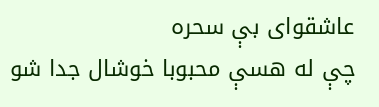عاشقوای بې سحره
چې له هسې محبوبا خوشال جدا شو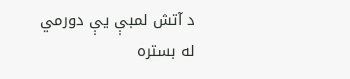د آتش لمبې يې دورمي له بستره